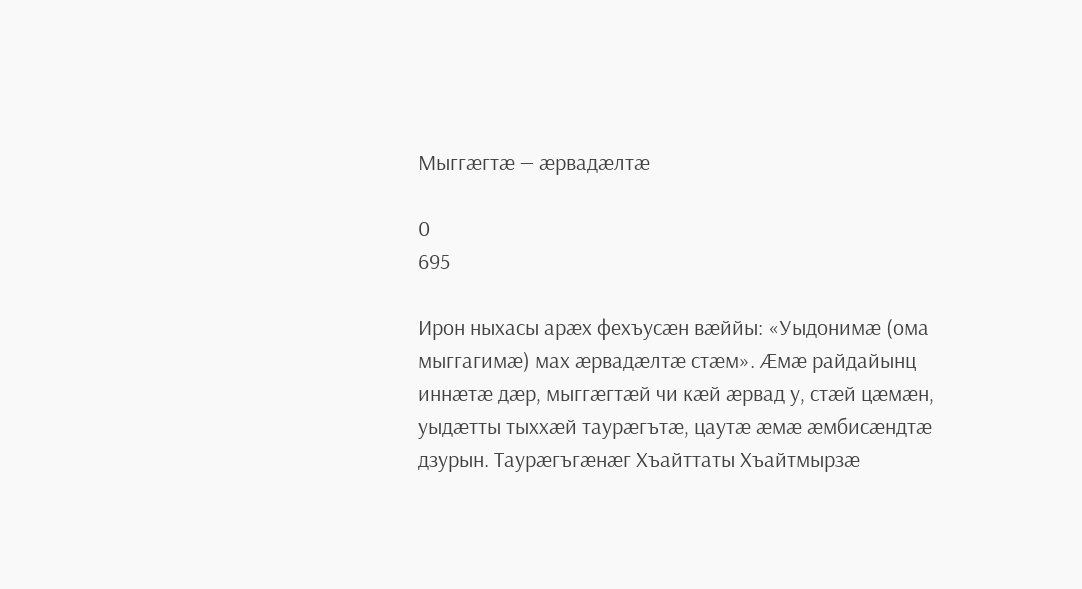Мыггӕгтӕ — ӕрвадӕлтӕ

0
695

Ирон ныхасы арӕх фехъусӕн вӕййы: «Уыдонимӕ (ома мыггагимӕ) мах ӕрвадӕлтӕ стӕм». Ӕмӕ райдайынц иннӕтӕ дӕр, мыггӕгтӕй чи кӕй ӕрвад у, стӕй цӕмӕн, уыдӕтты тыххӕй таурӕгътӕ, цаутӕ ӕмӕ ӕмбисӕндтӕ дзурын. Таурӕгъгӕнӕг Хъайттаты Хъайтмырзӕ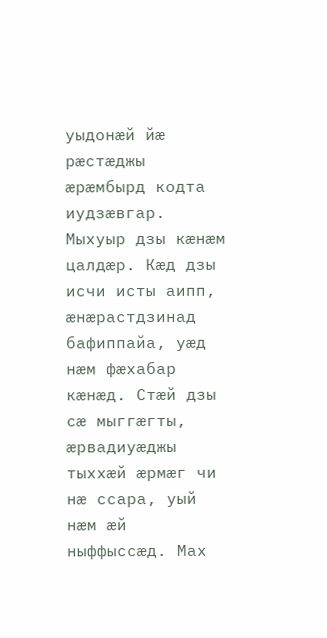уыдонӕй йӕ рӕстӕджы ӕрӕмбырд кодта иудзӕвгар. Мыхуыр дзы кӕнӕм цалдӕр. Кӕд дзы исчи исты аипп, ӕнӕрастдзинад бафиппайа, уӕд нӕм фӕхабар кӕнӕд. Стӕй дзы сӕ мыггӕгты, ӕрвадиуӕджы тыххӕй ӕрмӕг чи нӕ ссара, уый нӕм ӕй ныффыссӕд. Мах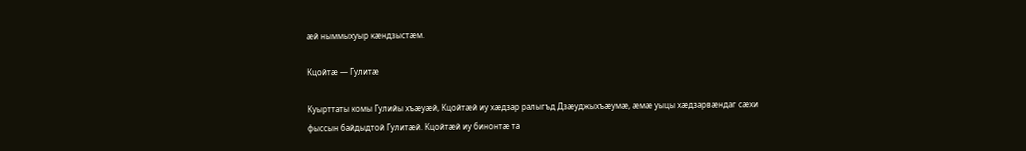ӕй ныммыхуыр кӕндзыстӕм.

Кцойтӕ — Гулитӕ

Куырттаты комы Гулийы хъӕуӕй, Кцойтӕй иу хӕдзар ралыгъд Дзӕуджыхъӕумӕ, ӕмӕ уыцы хӕдзарвӕндаг сӕхи фыссын байдыдтой Гулитӕй. Кцойтӕй иу бинонтӕ та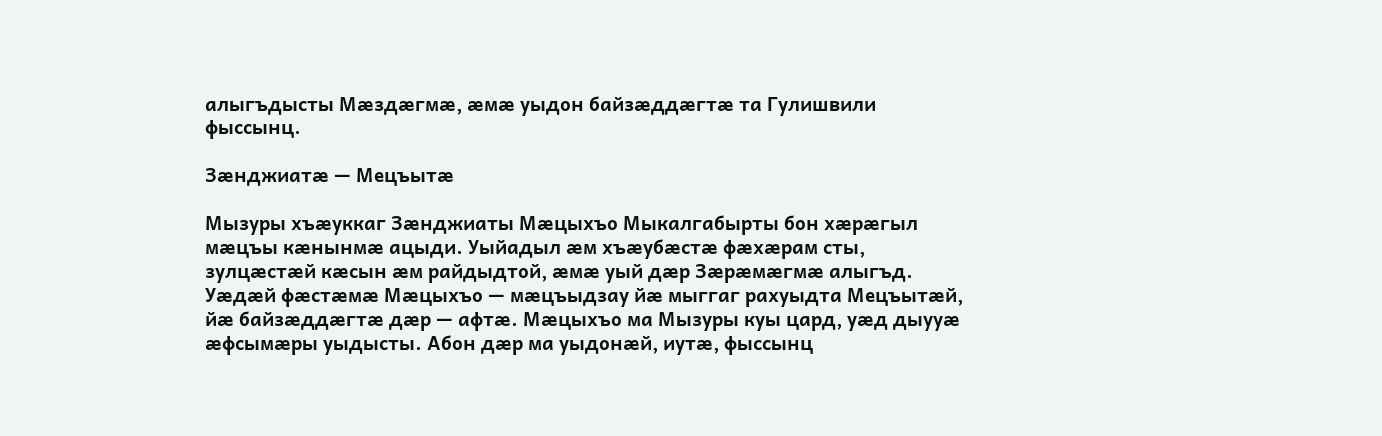алыгъдысты Мӕздӕгмӕ, ӕмӕ уыдон байзӕддӕгтӕ та Гулишвили фыссынц.

Зӕнджиатӕ — Мецъытӕ

Мызуры хъӕуккаг Зӕнджиаты Мӕцыхъо Мыкалгабырты бон хӕрӕгыл мӕцъы кӕнынмӕ ацыди. Уыйадыл ӕм хъӕубӕстӕ фӕхӕрам сты, зулцӕстӕй кӕсын ӕм райдыдтой, ӕмӕ уый дӕр Зӕрӕмӕгмӕ алыгъд. Уӕдӕй фӕстӕмӕ Мӕцыхъо — мӕцъыдзау йӕ мыггаг рахуыдта Мецъытӕй, йӕ байзӕддӕгтӕ дӕр — афтӕ. Мӕцыхъо ма Мызуры куы цард, уӕд дыууӕ ӕфсымӕры уыдысты. Абон дӕр ма уыдонӕй, иутӕ, фыссынц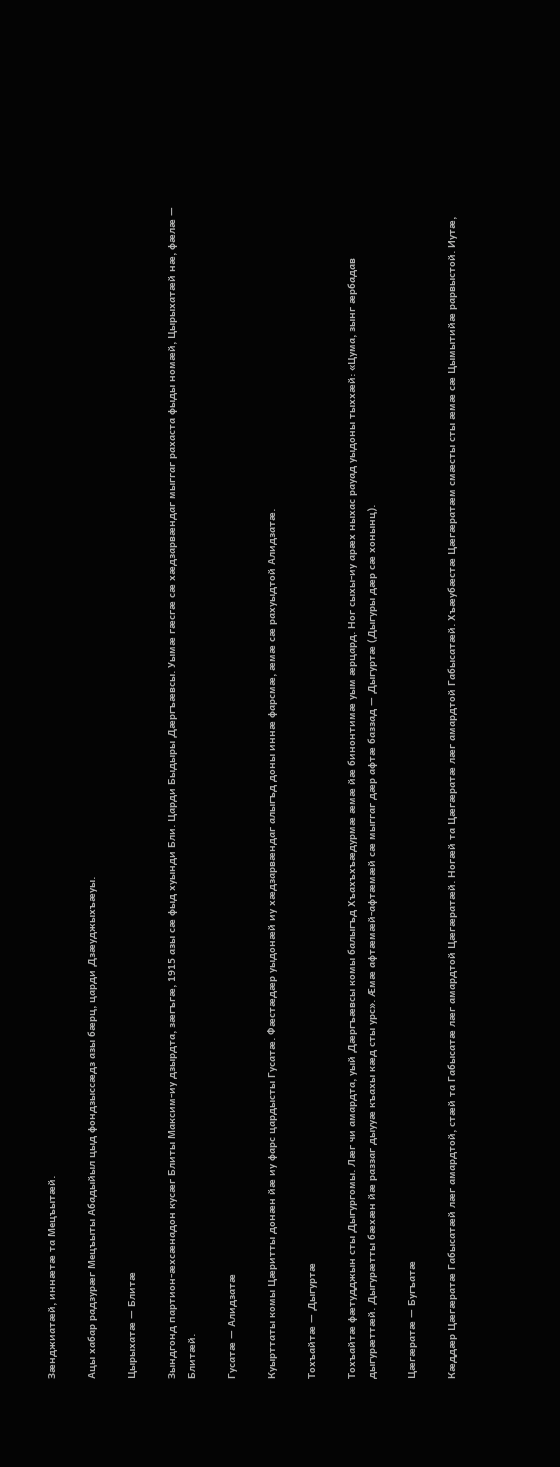Зӕнджиатӕй, иннӕтӕ та Мецъытӕй.

Ацы хабар радзурӕг Мецъыты Абадыйыл цыд фондзыссӕдз азы бӕрц, царди Дзӕуджыхъӕуы.

Цырыхатӕ — Блитӕ

Зындгонд партион-ӕхсӕнадон кусӕг Блиты Максим-иу дзырдта, зӕгъгӕ, 1915 азы сӕ фыд хуынди Бли. Царди Быдыры Дӕргъӕвсы. Уымӕ гӕсгӕ сӕ хӕдзарвӕндаг мыггаг рахаста фыды номӕй, Цырыхатӕй нӕ, фӕлӕ — Блитӕй.

Гусатӕ — Алидзатӕ

Куырттаты комы Цӕритты донӕн йӕ иу фарс цардысты Гусатӕ. Фӕстӕдӕр уыдонӕй иу хӕдзарвӕндаг алыгъд доны иннӕ фарсмӕ, ӕмӕ сӕ рахуыдтой Алидзатӕ.

Тохъайтӕ — Дыгуртӕ

Тохъайтӕ фӕтудджын сты Дыгургомы. Лӕг чи амардта, уый Дӕргъӕвсы комы балыгъд Хъахъхъӕдурмӕ ӕмӕ йӕ бинонтимӕ уым ӕрцард. Ног сыхы-иу арӕх ныхас рауад уыдоны тыххӕй: «Цума, зынг ӕрбадав дыгурӕттӕй. Дыгурӕтты бӕхӕн йӕ раззаг дыууӕ къахы кӕд сты урс». Ӕмӕ афтӕмӕй-афтӕмӕй сӕ мыггаг дӕр афтӕ баззад — Дыгуртӕ (Дыгуры дӕр сӕ хонынц).

Цӕгӕратӕ — Бугъатӕ

Кӕддӕр Цӕгӕратӕ Габысатӕй лӕг амардтой, стӕй та Габысатӕ лӕг амардтой Цӕгӕратӕй. Ногӕй та Цӕгӕратӕ лӕг амардтой Габысатӕй. Хъӕубӕстӕ Цӕгӕратӕм смӕсты сты ӕмӕ сӕ Цымытийӕ рарвыстой. Иутӕ,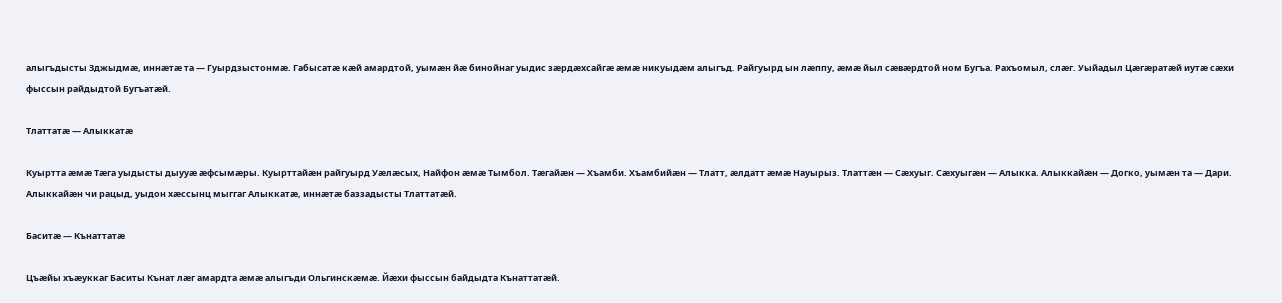алыгъдысты Зджыдмӕ, иннӕтӕ та — Гуырдзыстонмӕ. Габысатӕ кӕй амардтой, уымӕн йӕ бинойнаг уыдис зӕрдӕхсайгӕ ӕмӕ никуыдӕм алыгъд. Райгуырд ын лӕппу, ӕмӕ йыл сӕвӕрдтой ном Бугъа. Рахъомыл, слӕг. Уыйадыл Цӕгӕратӕй иутӕ сӕхи фыссын райдыдтой Бугъатӕй.

Тлаттатӕ — Алыккатӕ

Куыртта ӕмӕ Тӕга уыдысты дыууӕ ӕфсымӕры. Куырттайӕн райгуырд Уӕлӕсых, Найфон ӕмӕ Тымбол. Тӕгайӕн — Хъамби. Хъамбийӕн — Тлатт, ӕлдатт ӕмӕ Науырыз. Тлаттӕн — Сӕхуыг. Сӕхуыгӕн — Алыкка. Алыккайӕн — Догко, уымӕн та — Дари. Алыккайӕн чи рацыд, уыдон хӕссынц мыггаг Алыккатӕ, иннӕтӕ баззадысты Тлаттатӕй.

Баситӕ — Кънаттатӕ

Цъӕйы хъӕуккаг Баситы Кънат лӕг амардта ӕмӕ алыгъди Ольгинскӕмӕ. Йӕхи фыссын байдыдта Кънаттатӕй.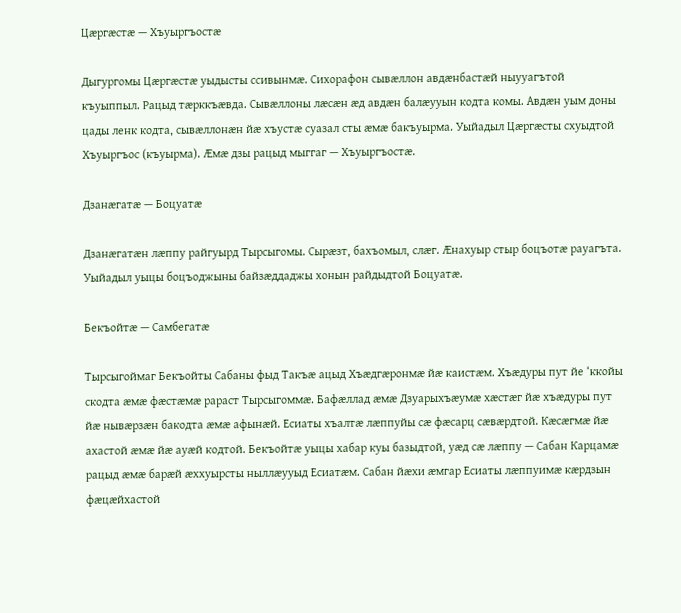Цӕргӕстӕ — Хъуыргъостӕ

Дыгургомы Цӕргӕстӕ уыдысты ссивынмӕ. Сихорафон сывӕллон авдӕнбастӕй ныууагътой къуыппыл. Рацыд тӕрккъӕвда. Сывӕллоны лӕсӕн ӕд авдӕн балӕууын кодта комы. Авдӕн уым доны цады ленк кодта, сывӕллонӕн йӕ хъустӕ суазал сты ӕмӕ бакъуырма. Уыйадыл Цӕргӕсты схуыдтой Хъуыргъос (къуырма). Ӕмӕ дзы рацыд мыггаг — Хъуыргъостӕ.

Дзанӕгатӕ — Боцуатӕ

Дзанӕгатӕн лӕппу райгуырд Тырсыгомы. Сырӕзт, бахъомыл, слӕг. Ӕнахуыр стыр боцъотӕ рауагъта. Уыйадыл уыцы боцъоджыны байзӕддаджы хонын райдыдтой Боцуатӕ.

Бекъойтӕ — Самбегатӕ

Тырсыгоймаг Бекъойты Сабаны фыд Такъӕ ацыд Хъӕдгӕронмӕ йӕ каистӕм. Хъӕдуры пут йе ‘ккойы скодта ӕмӕ фӕстӕмӕ рараст Тырсыгоммӕ. Бафӕллад ӕмӕ Дзуарыхъӕумӕ хӕстӕг йӕ хъӕдуры пут йӕ нывӕрзӕн бакодта ӕмӕ афынӕй. Есиаты хъалтӕ лӕппуйы сӕ фӕсарц сӕвӕрдтой. Кӕсӕгмӕ йӕ ахастой ӕмӕ йӕ ауӕй кодтой. Бекъойтӕ уыцы хабар куы базыдтой, уӕд сӕ лӕппу — Сабан Карцамӕ рацыд ӕмӕ барӕй ӕххуырсты ныллӕууыд Есиатӕм. Сабан йӕхи ӕмгар Есиаты лӕппуимӕ кӕрдзын фӕцӕйхастой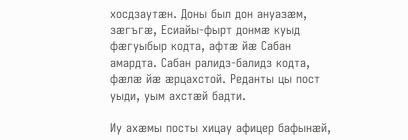хосдзаутӕн. Доны был дон ануазӕм, зӕгъгӕ, Есиайы-фырт донмӕ куыд фӕгуыбыр кодта, афтӕ йӕ Сабан амардта. Сабан ралидз-балидз кодта, фӕлӕ йӕ ӕрцахстой. Реданты цы пост уыди, уым ахстӕй бадти.

Иу ахӕмы посты хицау афицер бафынӕй,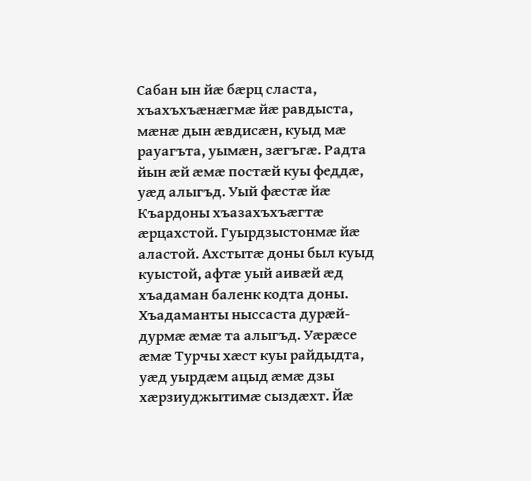Сабан ын йӕ бӕрц сласта, хъахъхъӕнӕгмӕ йӕ равдыста, мӕнӕ дын ӕвдисӕн, куыд мӕ рауагъта, уымӕн, зӕгъгӕ. Радта йын ӕй ӕмӕ постӕй куы феддӕ, уӕд алыгъд. Уый фӕстӕ йӕ Къардоны хъазахъхъӕгтӕ ӕрцахстой. Гуырдзыстонмӕ йӕ аластой. Ахстытӕ доны был куыд куыстой, афтӕ уый аивӕй ӕд хъадаман баленк кодта доны. Хъадаманты ныссаста дурӕй-дурмӕ ӕмӕ та алыгъд. Уӕрӕсе ӕмӕ Турчы хӕст куы райдыдта, уӕд уырдӕм ацыд ӕмӕ дзы хӕрзиуджытимӕ сыздӕхт. Йӕ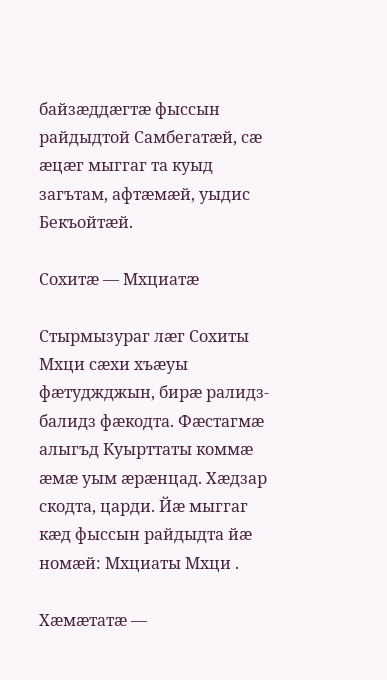байзӕддӕгтӕ фыссын райдыдтой Самбегатӕй, сӕ ӕцӕг мыггаг та куыд загътам, афтӕмӕй, уыдис Бекъойтӕй.

Сохитӕ — Мхциатӕ

Стырмызураг лӕг Сохиты Мхци сӕхи хъӕуы фӕтуджджын, бирӕ ралидз-балидз фӕкодта. Фӕстагмӕ алыгъд Куырттаты коммӕ ӕмӕ уым ӕрӕнцад. Хӕдзар скодта, царди. Йӕ мыггаг кӕд фыссын райдыдта йӕ номӕй: Мхциаты Мхци .

Хӕмӕтатӕ —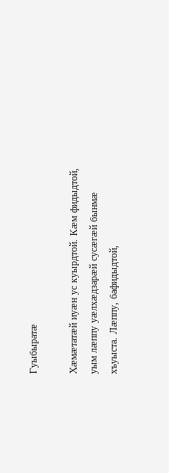Гуыбыратӕ

Хӕмӕтатӕй иуӕн ус куырдтой. Кӕм фидыдтой, уым лӕппу уӕлхӕдзарӕй сусӕгӕй бынмӕ хъуыста. Лӕппу, бафидыдтой,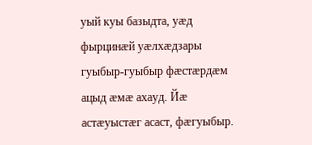уый куы базыдта, уӕд фырцинӕй уӕлхӕдзары гуыбыр-гуыбыр фӕстӕрдӕм ацыд ӕмӕ ахауд. Йӕ астӕуыстӕг асаст, фӕгуыбыр.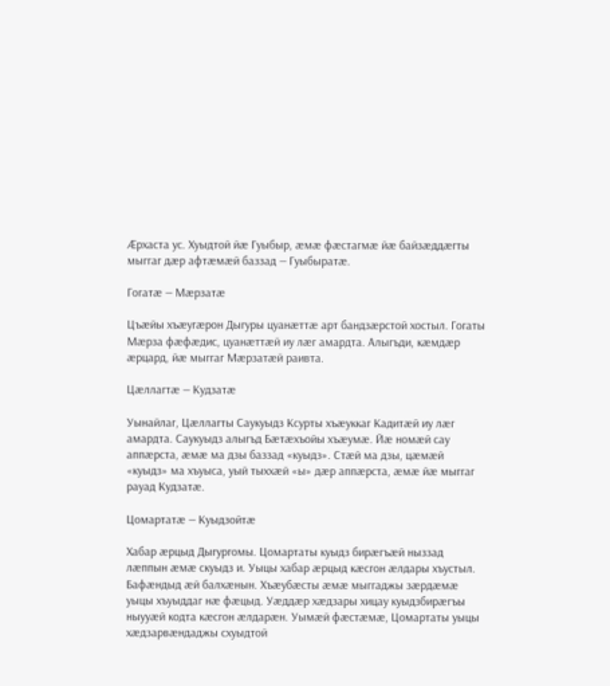Ӕрхаста ус. Хуыдтой йӕ Гуыбыр, ӕмӕ фӕстагмӕ йӕ байзӕддӕгты мыггаг дӕр афтӕмӕй баззад — Гуыбыратӕ.

Гогатӕ — Мӕрзатӕ

Цъӕйы хъӕугӕрон Дыгуры цуанӕттӕ арт бандзӕрстой хостыл. Гогаты Мӕрза фӕфӕдис, цуанӕттӕй иу лӕг амардта. Алыгъди, кӕмдӕр ӕрцард, йӕ мыггаг Мӕрзатӕй раивта.

Цӕллагтӕ — Кудзатӕ

Уынайлаг, Цӕллагты Саукуыдз Ксурты хъӕуккаг Кадитӕй иу лӕг амардта. Саукуыдз алыгъд Бӕтӕхъойы хъӕумӕ. Йӕ номӕй сау аппӕрста, ӕмӕ ма дзы баззад «куыдз». Стӕй ма дзы, цӕмӕй «куыдз» ма хъуыса, уый тыххӕй «ы» дӕр аппӕрста, ӕмӕ йӕ мыггаг рауад Кудзатӕ.

Цомартатӕ — Куыдзойтӕ

Хабар ӕрцыд Дыгургомы. Цомартаты куыдз бирӕгъӕй ныззад лӕппын ӕмӕ скуыдз и. Уыцы хабар ӕрцыд кӕсгон ӕлдары хъустыл. Бафӕндыд ӕй балхӕнын. Хъӕубӕсты ӕмӕ мыггаджы зӕрдӕмӕ уыцы хъуыддаг нӕ фӕцыд. Уӕддӕр хӕдзары хицау куыдзбирӕгъы ныууӕй кодта кӕсгон ӕлдарӕн. Уымӕй фӕстӕмӕ, Цомартаты уыцы хӕдзарвӕндаджы схуыдтой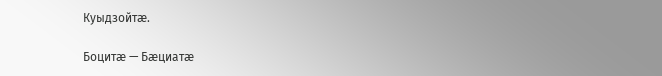Куыдзойтӕ.

Боцитӕ — Бӕциатӕ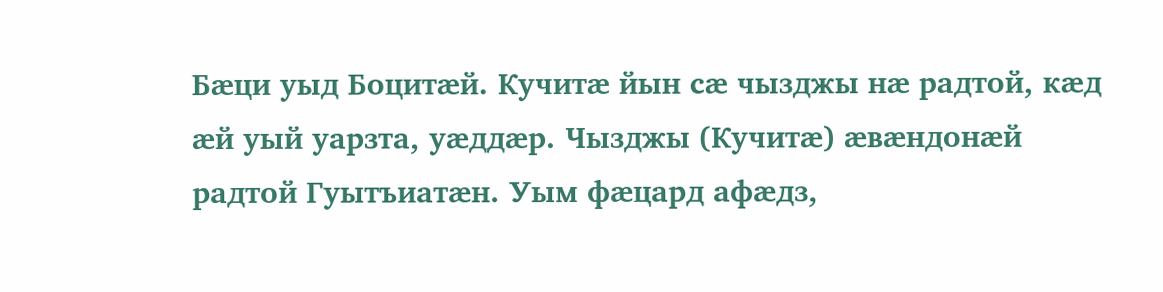Бӕци уыд Боцитӕй. Кучитӕ йын сӕ чызджы нӕ радтой, кӕд ӕй уый уарзта, уӕддӕр. Чызджы (Кучитӕ) ӕвӕндонӕй радтой Гуытъиатӕн. Уым фӕцард афӕдз,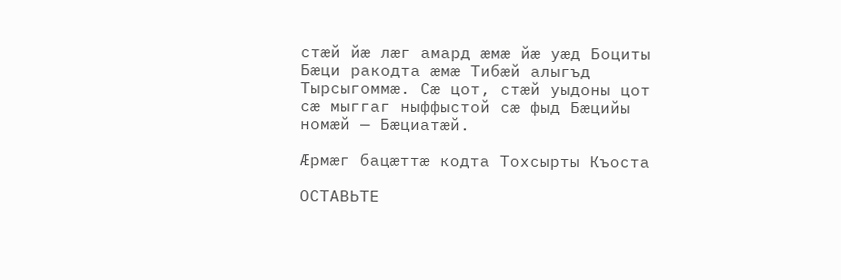стӕй йӕ лӕг амард ӕмӕ йӕ уӕд Боциты Бӕци ракодта ӕмӕ Тибӕй алыгъд Тырсыгоммӕ. Сӕ цот, стӕй уыдоны цот сӕ мыггаг ныффыстой сӕ фыд Бӕцийы номӕй — Бӕциатӕй.

Ӕрмӕг бацӕттӕ кодта Тохсырты Къоста

ОСТАВЬТЕ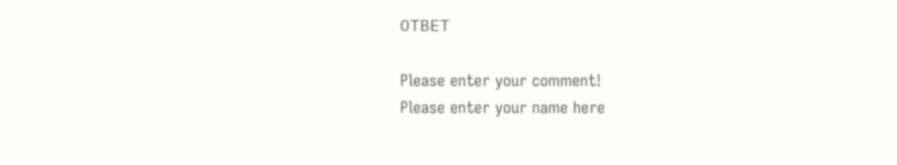ОТВЕТ

Please enter your comment!
Please enter your name here